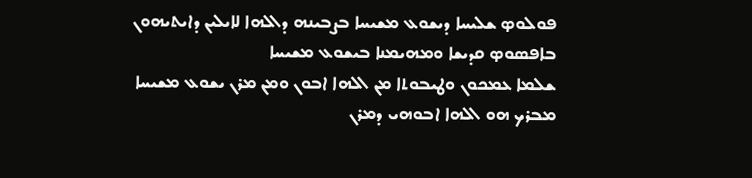ܦܘܠܘܤ ܫܠܝܚܐ ܕܝܫܘܥ ܡܫܝܚܐ ܒܨܒܝܢܗ ܕܐܠܗܐ ܠܐܝܠܝܢ ܕܐܝܬܝܗܘܢ ܒܐܦܤܘܤ ܩܕܝܫܐ ܘܡܗܝܡܢܐ ܒܝܫܘܥ ܡܫܝܚܐ
ܫܠܡܐ ܥܡܟܘܢ ܘܛܝܒܘܬܐ ܡܢ ܐܠܗܐ ܐܒܘܢ ܘܡܢ ܡܪܢ ܝܫܘܥ ܡܫܝܚܐ
ܡܒܪܟ ܗܘ ܐܠܗܐ ܐܒܘܗܝ ܕܡܪܢ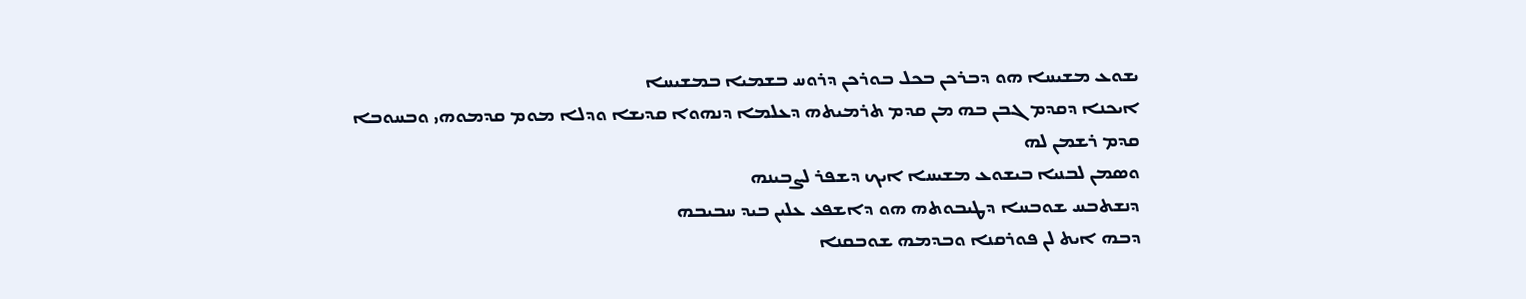ܝܫܘܥ ܡܫܝܚܐ ܗܘ ܕܒܪܟܢ ܒܟܠ ܒܘܪܟܢ ܕܪܘܚ ܒܫܡܝܐ ܒܡܫܝܚܐ
ܐܝܟܢܐ ܕܩܕܡ ܓܒܢ ܒܗ ܡܢ ܩܕܡ ܬܪܡܝܬܗ ܕܥܠܡܐ ܕܢܗܘܐ ܩܕܝܫܐ ܘܕܠܐ ܡܘܡ ܩܕܡܘܗܝ ܘܒܚܘܒܐ ܩܕܡ ܪܫܡܢ ܠܗ
ܘܤܡܢ ܠܒܢܝܐ ܒܝܫܘܥ ܡܫܝܚܐ ܐܝܟ ܕܫܦܪ ܠܨܒܝܢܗ
ܕܢܫܬܒܚ ܫܘܒܚܐ ܕܛܝܒܘܬܗ ܗܘ ܕܐܫܦܥ ܥܠܝܢ ܒܝܕ ܚܒܝܒܗ
ܕܒܗ ܐܝܬ ܠܢ ܦܘܪܩܢܐ ܘܒܕܡܗ ܫܘܒܩܢܐ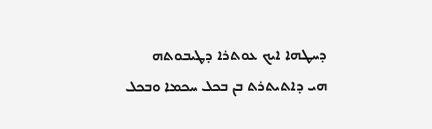ܕܚܛܗܐ ܐܝܟ ܥܘܬܪܐ ܕܛܝܒܘܬܗ
ܗܝ ܕܐܬܝܬܪܬ ܒܢ ܒܟܠ ܚܟܡܐ ܘܒܟܠ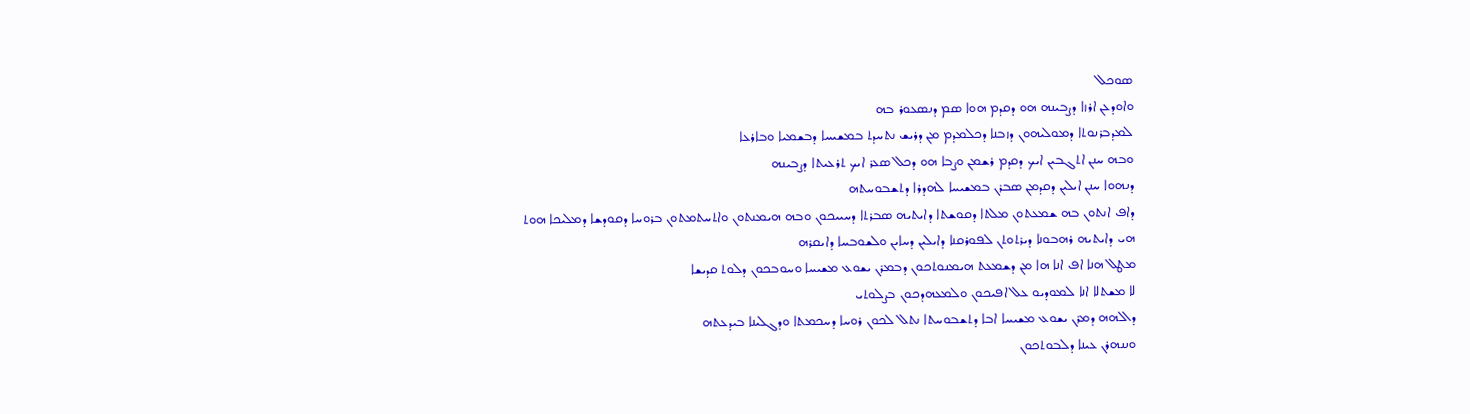ܤܘܟܠ
ܘܐܘܕܥܢ ܐܪܙܐ ܕܨܒܝܢܗ ܗܘ ܕܩܕܡ ܗܘܐ ܤܡ ܕܢܤܥܘܪ ܒܗ
ܠܡܕܒܪܢܘܬܐ ܕܡܘܠܝܗܘܢ ܕܙܒܢܐ ܕܟܠܡܕܡ ܡܢ ܕܪܝܫ ܢܬܚܕܬ ܒܡܫܝܚܐ ܕܒܫܡܝܐ ܘܒܐܪܥܐ
ܘܒܗ ܚܢܢ ܐܬܓܒܝܢ ܐܝܟ ܕܩܕܡ ܪܫܡܢ ܘܨܒܐ ܗܘ ܕܟܠ ܤܥܪ ܐܝܟ ܬܪܥܝܬܐ ܕܨܒܝܢܗ
ܕܢܗܘܐ ܚܢܢ ܐܝܠܝܢ ܕܩܕܡܢ ܤܒܪܢ ܒܡܫܝܚܐ ܠܗܕܪܐ ܕܬܫܒܘܚܬܗ
ܕܐܦ ܐܢܬܘܢ ܒܗ ܫܡܥܬܘܢ ܡܠܬܐ ܕܩܘܫܬܐ ܕܐܝܬܝܗ ܤܒܪܬܐ ܕܚܝܝܟܘܢ ܘܒܗ ܗܝܡܢܬܘܢ ܘܐܬܚܬܡܬܘܢ ܒܪܘܚܐ ܕܩܘܕܫܐ ܕܡܠܝܟܐ ܗܘܬ
ܗܝ ܕܐܝܬܝܗ ܪܗܒܘܢܐ ܕܝܪܬܘܬܢ ܠܦܘܪܩܢܐ ܕܐܝܠܝܢ ܕܚܐܝܢ ܘܠܫܘܒܚܐ ܕܐܝܩܪܗ
ܡܛܠ ܗܢܐ ܐܦ ܐܢܐ ܗܐ ܡܢ ܕܫܡܥܬ ܗܝܡܢܘܬܟܘܢ ܕܒܡܪܢ ܝܫܘܥ ܡܫܝܚܐ ܘܚܘܒܟܘܢ ܕܠܘܬ ܩܕܝܫܐ
ܠܐ ܡܫܬܠܐ ܐܢܐ ܠܡܘܕܝܘ ܥܠ ܐܦܝܟܘܢ ܘܠܡܥܗܕܟܘܢ ܒܨܠܘܬܝ
ܕܐܠܗܗ ܕܡܪܢ ܝܫܘܥ ܡܫܝܚܐ ܐܒܐ ܕܬܫܒܘܚܬܐ ܢܬܠ ܠܟܘܢ ܪܘܚܐ ܕܚܟܡܬܐ ܘܕܓܠܝܢܐ ܒܝܕܥܬܗ
ܘܢܢܗܪܢ ܥܝܢܐ ܕܠܒܘܬܟܘܢ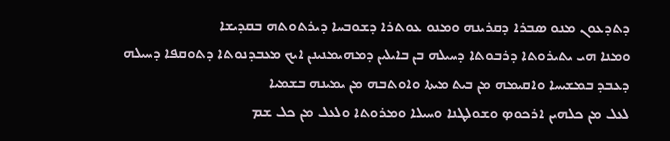ܕܬܕܥܘܢ ܡܢܘ ܤܒܪܐ ܕܩܪܝܢܗ ܘܡܢܘ ܥܘܬܪܐ ܕܫܘܒܚܐ ܕܝܪܬܘܬܗ ܒܩܕܝܫܐ
ܘܡܢܐ ܗܝ ܝܬܝܪܘܬܐ ܕܪܒܘܬܐ ܕܚܝܠܗ ܒܢ ܒܐܝܠܝܢ ܕܡܗܝܡܢܝܢܢ ܐܝܟ ܡܥܒܕܢܘܬܐ ܕܬܘܩܦܐ ܕܚܝܠܗ
ܕܥܒܕ ܒܡܫܝܚܐ ܘܐܩܝܡܗ ܡܢ ܒܝܬ ܡܝܬܐ ܘܐܘܬܒܗ ܡܢ ܝܡܝܢܗ ܒܫܡܝܐ
ܠܥܠ ܡܢ ܟܠܗܝܢ ܐܪܟܘܤ ܘܫܘܠܛܢܐ ܘܚܝܠܐ ܘܡܪܘܬܐ ܘܠܥܠ ܡܢ ܟܠ ܫܡ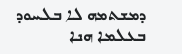ܕܡܫܬܡܗ ܠܐ ܒܠܚܘܕ ܒܥܠܡܐ ܗܢܐ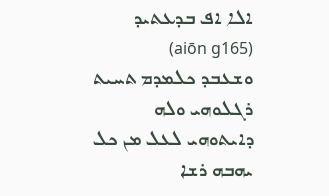ܐܠܐ ܐܦ ܒܕܥܬܝܕ (aiōn g165)
ܘܫܥܒܕ ܟܠܡܕܡ ܬܚܝܬ ܪܓܠܘܗܝ ܘܠܗ ܕܐܝܬܘܗܝ ܠܥܠ ܡܢ ܟܠ ܝܗܒܗ ܪܫܐ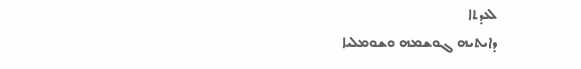ܠܥܕܬܐ
ܕܐܝܬܝܗ ܓܘܫܡܗ ܘܫܘܡܠܝܐ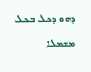ܕܗܘ ܕܟܠ ܒܟܠ ܡܫܡܠܐ